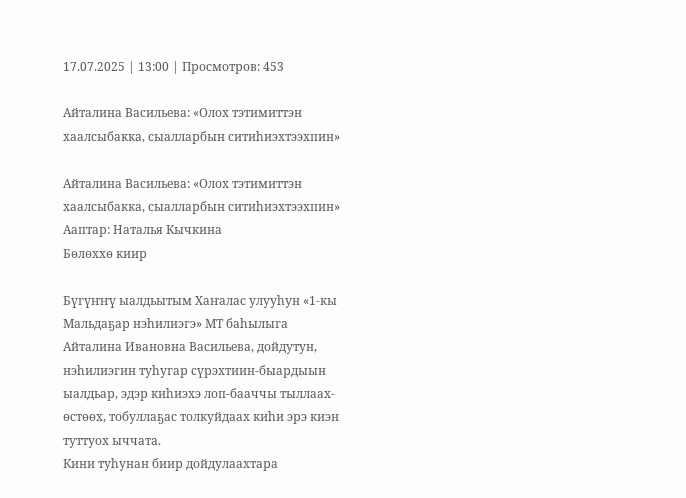17.07.2025 | 13:00 | Просмотров: 453

Айталина Васильева: «Олох тэтимиттэн хаалсыбакка, сыалларбын ситиһиэхтээхпин»

Айталина Васильева: «Олох тэтимиттэн хаалсыбакка, сыалларбын ситиһиэхтээхпин»
Ааптар: Наталья Кычкина
Бөлөххө киир

Бүгүҥҥү ыалдьытым Хаҥалас улууһун «1-кы Мальдаҕар нэһилиэгэ» МТ баһылыга Айталина Ивановна Васильева, дойдутун, нэһилиэгин туһугар сүрэхтиин-быардыын ыалдьар, эдэр киһиэхэ лоп-бааччы тыллаах-өстөөх, тобуллаҕас толкуйдаах киһи эрэ киэн туттуох ыччата.
Кини туһунан биир дойдулаахтара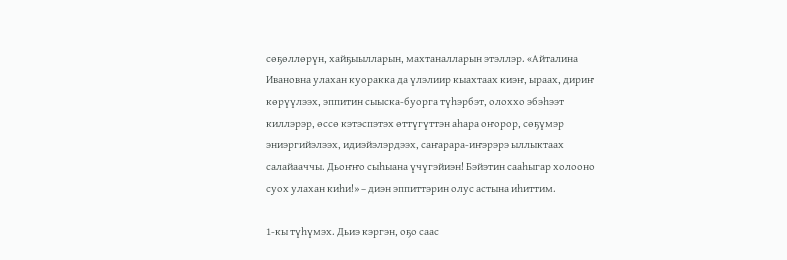сөҕөллөрүн, хайҕыылларын, махтаналларын этэллэр. «Айталина Ивановна улахан куоракка да үлэлиир кыахтаах киэҥ, ыраах, дириҥ көрүүлээх, эппитин сыыска-буорга түһэрбэт, олоххо эбэһээт киллэрэр, өссө кэтэспэтэх өттүгүттэн аһара оҥорор, сөҕүмэр эниэргийэлээх, идиэйэлэрдээх, саҥарара-иҥэрэрэ ыллыктаах салайааччы. Дьоҥҥо сыһыана үчүгэйиэн! Бэйэтин сааһыгар холооно суох улахан киһи!» – диэн эппиттэрин олус астына иһиттим.

1-кы түһүмэх. Дьиэ кэргэн, оҕо саас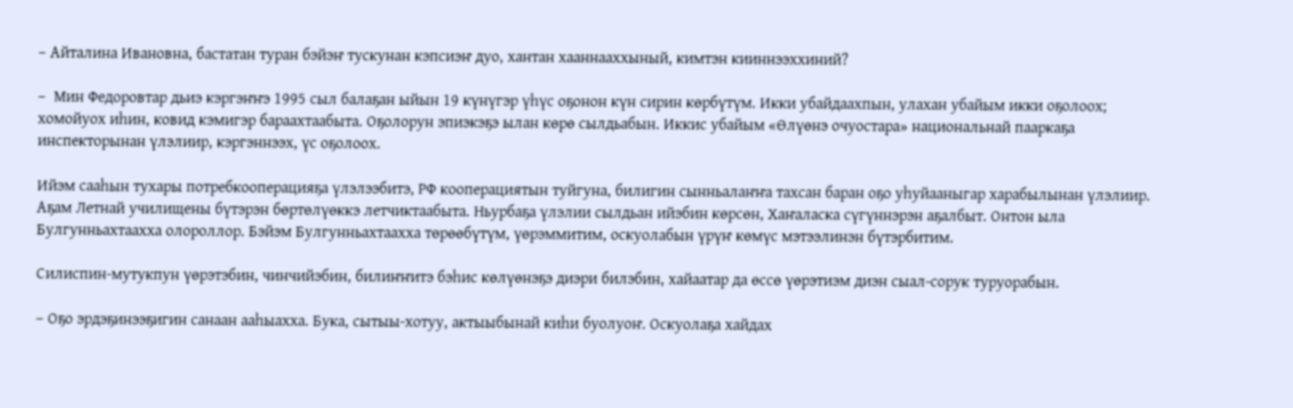– Айталина Ивановна, бастатан туран бэйэҥ тускунан кэпсиэҥ дуо, хантан хааннааххыный, кимтэн кииннээххиний?

–  Мин Федоровтар дьиэ кэргэҥҥэ 1995 сыл балаҕан ыйын 19 күнүгэр үһүс оҕонон күн сирин көрбүтүм. Икки убайдаахпын, улахан убайым икки оҕолоох; хомойуох иһин, ковид кэмигэр бараахтаабыта. Оҕолорун эпиэкэҕэ ылан көрө сылдьабын. Иккис убайым «Өлүөнэ очуостара» национальнай пааркаҕа инспекторынан үлэлиир, кэргэннээх, үс оҕолоох.

Ийэм сааһын тухары потребкооперацияҕа үлэлээбитэ, РФ кооперациятын туйгуна, билигин сынньалаҥҥа тахсан баран оҕо уһуйааныгар харабылынан үлэлиир. Аҕам Летнай училищены бүтэрэн бөртөлүөккэ летчиктаабыта. Ньурбаҕа үлэлии сылдьан ийэбин көрсөн, Хаҥаласка сүгүннэрэн аҕалбыт. Онтон ыла Булгунньахтаахха олороллор. Бэйэм Булгунньахтаахха төрөөбүтүм, үөрэммитим, оскуолабын үрүҥ көмүс мэтээлинэн бүтэрбитим.

Силиспин-мутукпун үөрэтэбин, чинчийэбин, билиҥҥитэ бэһис көлүөнэҕэ диэри билэбин, хайаатар да өссө үөрэтиэм диэн сыал-сорук туруорабын.

– Оҕо эрдэҕинээҕигин санаан ааһыахха. Бука, сытыы-хотуу, актыыбынай киһи буолуоҥ. Оскуолаҕа хайдах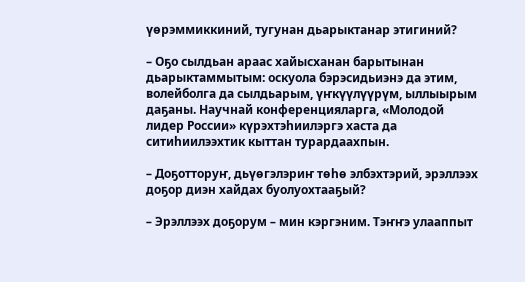үөрэммиккиний, тугунан дьарыктанар этигиний?

– Оҕо сылдьан араас хайысханан барытынан дьарыктаммытым: оскуола бэрэсидьиэнэ да этим, волейболга да сылдьарым, үҥкүүлүүрүм, ыллыырым даҕаны. Научнай конференцияларга, «Молодой лидер России» күрэхтэһиилэргэ хаста да ситиһиилээхтик кыттан турардаахпын.

– Доҕотторуҥ, дьүөгэлэриҥ төһө элбэхтэрий, эрэллээх доҕор диэн хайдах буолуохтааҕый?

– Эрэллээх доҕорум – мин кэргэним. Тэҥҥэ улааппыт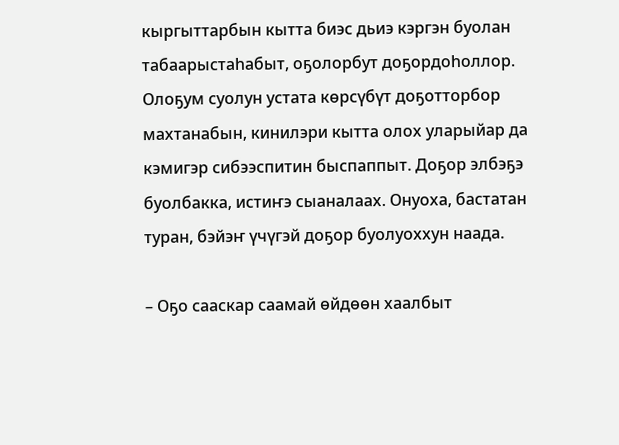кыргыттарбын кытта биэс дьиэ кэргэн буолан табаарыстаһабыт, оҕолорбут доҕордоһоллор. Олоҕум суолун устата көрсүбүт доҕотторбор махтанабын, кинилэри кытта олох уларыйар да кэмигэр сибээспитин быспаппыт. Доҕор элбэҕэ буолбакка, истиҥэ сыаналаах. Онуоха, бастатан туран, бэйэҥ үчүгэй доҕор буолуоххун наада.

– Оҕо сааскар саамай өйдөөн хаалбыт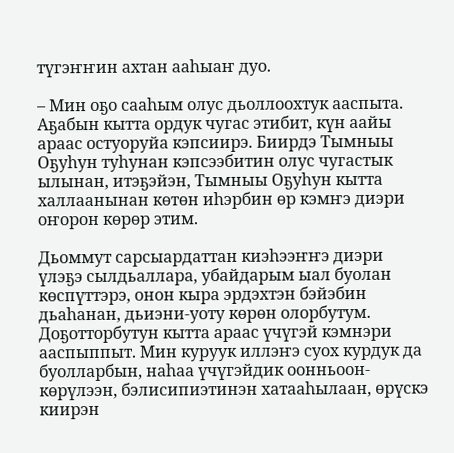түгэҥҥин ахтан ааһыаҥ дуо.

– Мин оҕо сааһым олус дьоллоохтук ааспыта. Аҕабын кытта ордук чугас этибит, күн аайы араас остуоруйа кэпсиирэ. Биирдэ Тымныы Оҕуһун туһунан кэпсээбитин олус чугастык ылынан, итэҕэйэн, Тымныы Оҕуһун кытта халлаанынан көтөн иһэрбин өр кэмҥэ диэри оҥорон көрөр этим.

Дьоммут сарсыардаттан киэһээҥҥэ диэри үлэҕэ сылдьаллара, убайдарым ыал буолан көспүттэрэ, онон кыра эрдэхтэн бэйэбин дьаһанан, дьиэни-уоту көрөн олорбутум. Доҕотторбутун кытта араас үчүгэй кэмнэри ааспыппыт. Мин куруук иллэҥэ суох курдук да буолларбын, наһаа үчүгэйдик оонньоон-көрүлээн, бэлисипиэтинэн хатааһылаан, өрүскэ киирэн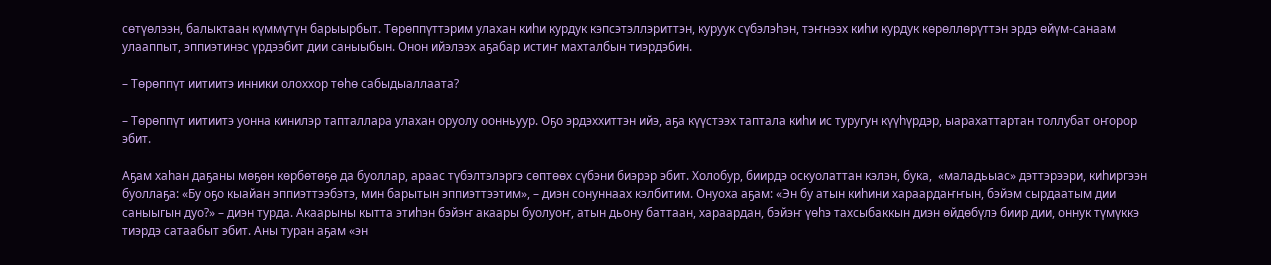сөтүөлээн, балыктаан күммүтүн барыырбыт. Төрөппүттэрим улахан киһи курдук кэпсэтэллэриттэн, куруук сүбэлэһэн, тэҥнээх киһи курдук көрөллөрүттэн эрдэ өйүм-санаам улааппыт, эппиэтинэс үрдээбит дии саныыбын. Онон ийэлээх аҕабар истиҥ махталбын тиэрдэбин.

– Төрөппүт иитиитэ инники олоххор төһө сабыдыаллаата?

– Төрөппүт иитиитэ уонна кинилэр тапталлара улахан оруолу оонньуур. Оҕо эрдэххиттэн ийэ, аҕа күүстээх таптала киһи ис туругун күүһүрдэр, ыарахаттартан толлубат оҥорор эбит.

Аҕам хаһан даҕаны мөҕөн көрбөтөҕө да буоллар, араас түбэлтэлэргэ сөптөөх сүбэни биэрэр эбит. Холобур, биирдэ оскуолаттан кэлэн, бука,  «маладьыас» дэттэрээри, киһиргээн буоллаҕа: «Бу оҕо кыайан эппиэттээбэтэ, мин барытын эппиэттээтим», – диэн сонуннаах кэлбитим. Онуоха аҕам: «Эн бу атын киһини хараардаҥҥын, бэйэм сырдаатым дии саныыгын дуо?» – диэн турда. Акаарыны кытта этиһэн бэйэҥ акаары буолуоҥ, атын дьону баттаан, хараардан, бэйэҥ үөһэ тахсыбаккын диэн өйдөбүлэ биир дии, оннук түмүккэ тиэрдэ сатаабыт эбит. Аны туран аҕам «эн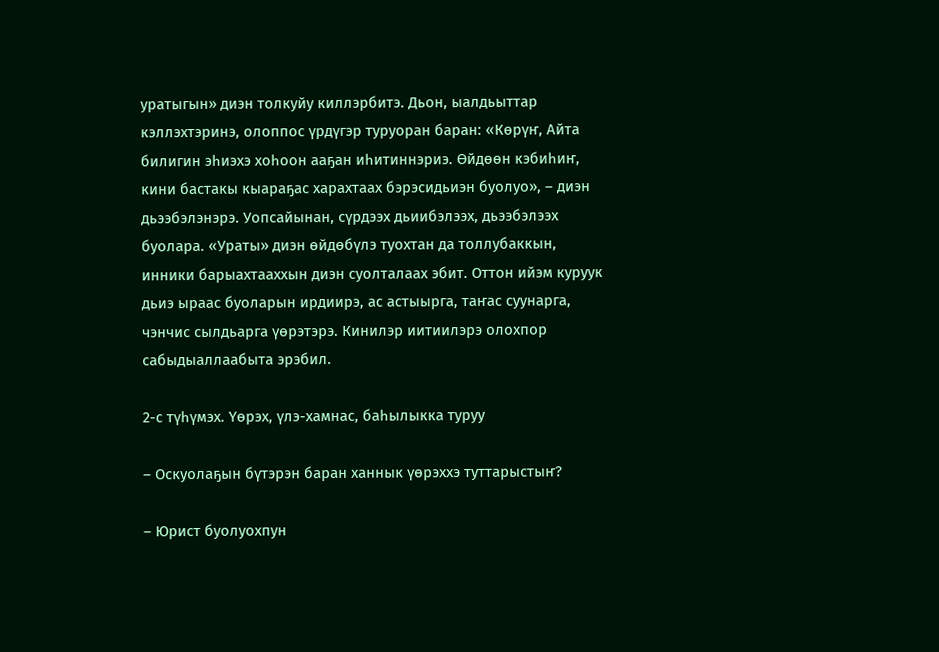уратыгын» диэн толкуйу киллэрбитэ. Дьон, ыалдьыттар кэллэхтэринэ, олоппос үрдүгэр туруоран баран: «Көрүҥ, Айта билигин эһиэхэ хоһоон ааҕан иһитиннэриэ. Өйдөөн кэбиһиҥ, кини бастакы кыараҕас харахтаах бэрэсидьиэн буолуо», – диэн дьээбэлэнэрэ. Уопсайынан, сүрдээх дьиибэлээх, дьээбэлээх буолара. «Ураты» диэн өйдөбүлэ туохтан да толлубаккын, инники барыахтааххын диэн суолталаах эбит. Оттон ийэм куруук дьиэ ыраас буоларын ирдиирэ, ас астыырга, таҥас суунарга, чэнчис сылдьарга үөрэтэрэ. Кинилэр иитиилэрэ олохпор сабыдыаллаабыта эрэбил.

2-с түһүмэх. Үөрэх, үлэ-хамнас, баһылыкка туруу

– Оскуолаҕын бүтэрэн баран ханнык үөрэххэ туттарыстыҥ?

– Юрист буолуохпун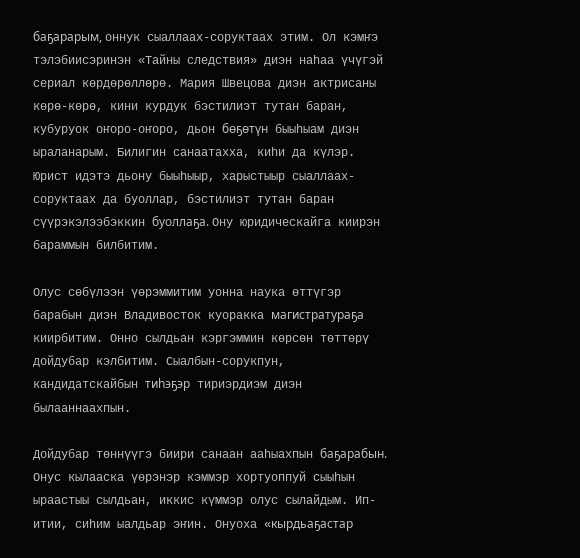баҕарарым, оннук сыаллаах-соруктаах этим. Ол кэмҥэ тэлэбиисэринэн «Тайны следствия» диэн наһаа үчүгэй сериал көрдөрөллөрө. Мария Швецова диэн актрисаны көрө-көрө, кини курдук бэстилиэт тутан баран, кубуруок оҥоро-оҥоро, дьон бөҕөтүн быыһыам диэн ыраланарым. Билигин санаатахха, киһи да күлэр. Юрист идэтэ дьону быыһыыр, харыстыыр сыаллаах-соруктаах да буоллар, бэстилиэт тутан баран сүүрэкэлээбэккин буоллаҕа. Ону юридическайга киирэн бараммын билбитим.

Олус сөбүлээн үөрэммитим уонна наука өттүгэр барабын диэн Владивосток куоракка магистратураҕа киирбитим. Онно сылдьан кэргэммин көрсөн төттөрү дойдубар кэлбитим. Сыалбын-сорукпун, кандидатскайбын тиһэҕэр тириэрдиэм диэн былааннаахпын.

Дойдубар төннүүгэ биири санаан ааһыахпын баҕарабын. Онус кылааска үөрэнэр кэммэр хортуоппуй сыыһын ыраастыы сылдьан, иккис күммэр олус сылайдым. Ип-итии, сиһим ыалдьар эҥин. Онуоха «кырдьаҕастар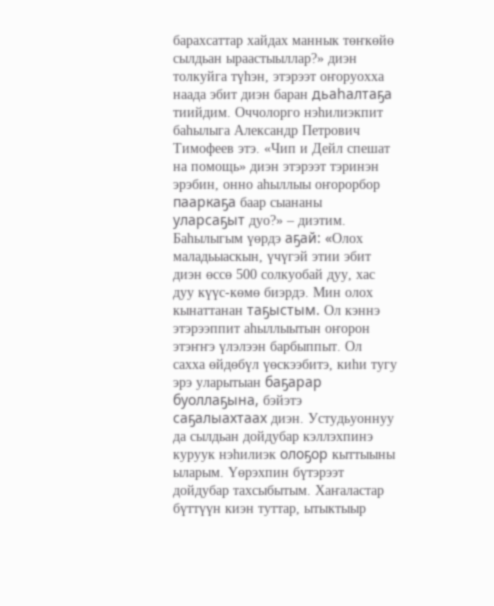барахсаттар хайдах маннык төҥкөйө сылдьан ыраастыыллар?» диэн толкуйга түһэн, этэрээт оҥоруохха наада эбит диэн баран дьаһалтаҕа тиийдим. Оччолорго нэһилиэкпит баһылыга Александр Петрович Тимофеев этэ. «Чип и Дейл спешат на помощь» диэн этэрээт тэринэн эрэбин, онно аһыллыы оҥорорбор пааркаҕа баар сыананы уларсаҕыт дуо?» – диэтим. Баһылыгым үөрдэ аҕай: «Олох маладьыаскын, үчүгэй этии эбит диэн өссө 500 солкуобай дуу, хас дуу күүс-көмө биэрдэ. Мин олох кынаттанан таҕыстым. Ол кэннэ этэрээппит аһыллыытын оҥорон этэҥҥэ үлэлээн барбыппыт. Ол сахха өйдөбүл үөскээбитэ, киһи тугу эрэ уларытыан баҕарар буоллаҕына, бэйэтэ саҕалыахтаах диэн. Устудьуоннуу да сылдьан дойдубар кэллэхпинэ куруук нэһилиэк олоҕор кыттыыны ыларым. Үөрэхпин бүтэрээт дойдубар тахсыбытым. Хаҥаластар бүттүүн киэн туттар, ытыктыыр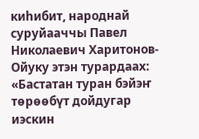киһибит, народнай суруйааччы Павел Николаевич Харитонов-Ойуку этэн турардаах: «Бастатан туран бэйэҥ төрөөбүт дойдугар иэскин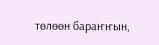төлөөн бараҥҥын,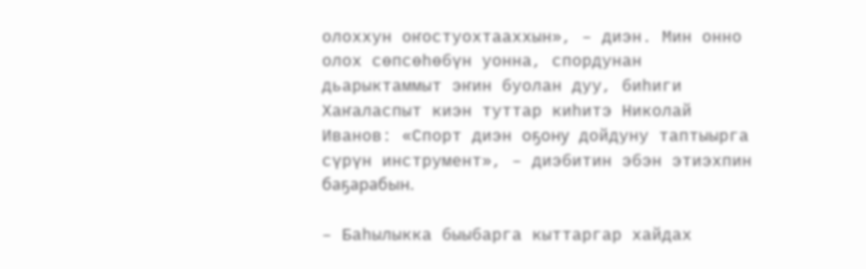олоххун оҥостуохтааххын», – диэн. Мин онно олох сөпсөһөбүн уонна, спордунан дьарыктаммыт эҥин буолан дуу, биһиги Хаҥаласпыт киэн туттар киһитэ Николай Иванов: «Спорт диэн оҕону дойдуну таптыырга сүрүн инструмент», – диэбитин эбэн этиэхпин баҕарабын.

– Баһылыкка быыбарга кыттаргар хайдах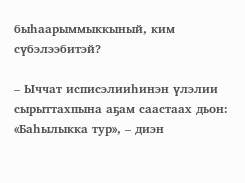быһаарыммыккыный, ким сүбэлээбитэй?

– Ыччат исписэлииһинэн үлэлии сырыттахпына аҕам саастаах дьон: «Баһылыкка тур», – диэн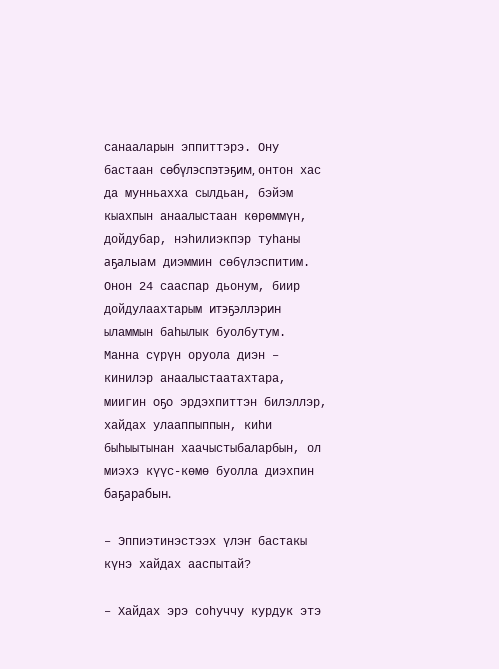санааларын эппиттэрэ. Ону бастаан сөбүлэспэтэҕим, онтон хас да мунньахха сылдьан, бэйэм кыахпын анаалыстаан көрөммүн, дойдубар, нэһилиэкпэр туһаны аҕалыам диэммин сөбүлэспитим. Онон 24 сааспар дьонум, биир дойдулаахтарым итэҕэллэрин ыламмын баһылык буолбутум. Манна сүрүн оруола диэн – кинилэр анаалыстаатахтара, миигин оҕо эрдэхпиттэн билэллэр, хайдах улааппыппын, киһи быһыытынан хаачыстыбаларбын, ол миэхэ күүс-көмө буолла диэхпин баҕарабын.

– Эппиэтинэстээх үлэҥ бастакы күнэ хайдах ааспытай?

– Хайдах эрэ соһуччу курдук этэ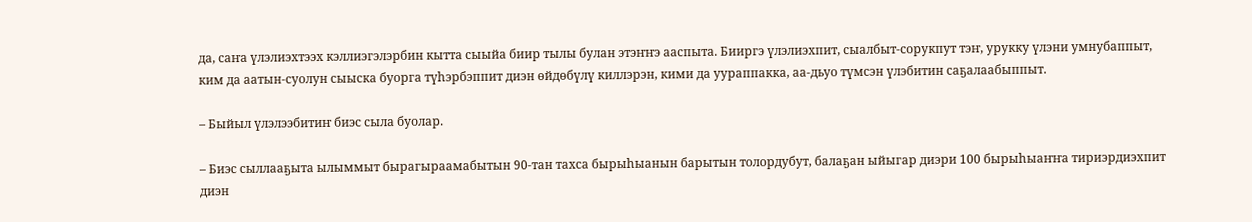да, саҥа үлэлиэхтээх кэллиэгэлэрбин кытта сыыйа биир тылы булан этэҥҥэ ааспыта. Бииргэ үлэлиэхпит, сыалбыт-сорукпут тэҥ, урукку үлэни умнубаппыт, ким да аатын-суолун сыыска буорга түһэрбэппит диэн өйдөбүлү киллэрэн, кими да уураппакка, аа-дьуо түмсэн үлэбитин саҕалаабыппыт.

– Быйыл үлэлээбитиҥ биэс сыла буолар.

– Биэс сыллааҕыта ылыммыт бырагыраамабытын 90-тан тахса бырыһыанын барытын толордубут, балаҕан ыйыгар диэри 100 бырыһыаҥҥа тириэрдиэхпит диэн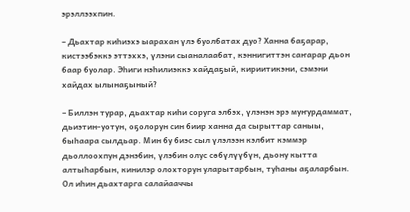эрэллээхпин.

– Дьахтар киһиэхэ ыарахан үлэ буолбатах дуо? Ханна баҕарар, кистээбэккэ эттэххэ, үлэни сыаналаабат, кэннигиттэн саҥарар дьон баар буолар. Эһиги нэһилиэккэ хайдаҕый, кириитикэни, сэмэни хайдах ылынаҕыный?

– Биллэн турар, дьахтар киһи соруга элбэх, үлэнэн эрэ муҥурдаммат, дьиэтин-уотун, оҕолорун син биир ханна да сырыттар саныы, быһаара сылдьар. Мин бу биэс сыл үлэлээн кэлбит кэммэр дьоллоохпун дэнэбин, үлэбин олус сөбүлүүбүн, дьону кытта алтыһарбын, кинилэр олохторун уларытарбын, туһаны аҕаларбын. Ол иһин дьахтарга салайааччы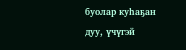буолар куһаҕан дуу, үчүгэй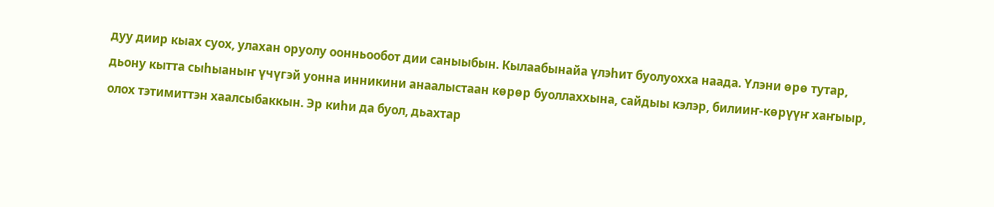дуу диир кыах суох, улахан оруолу оонньообот дии саныыбын. Кылаабынайа үлэһит буолуохха наада. Үлэни өрө тутар, дьону кытта сыһыаныҥ үчүгэй уонна инникини анаалыстаан көрөр буоллаххына, сайдыы кэлэр, билииҥ-көрүүҥ хаҥыыр, олох тэтимиттэн хаалсыбаккын. Эр киһи да буол, дьахтар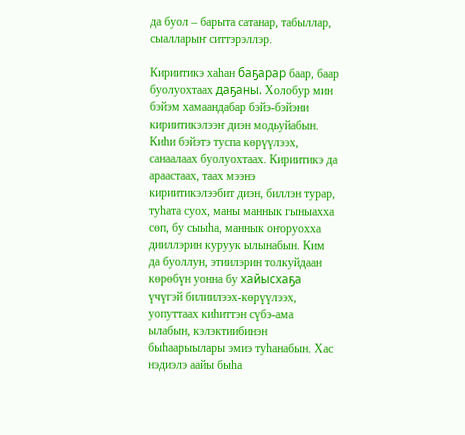да буол – барыта сатанар, табыллар, сыалларыҥ ситтэрэллэр.

Кириитикэ хаһан баҕарар баар, баар буолуохтаах даҕаны. Холобур мин бэйэм хамаандабар бэйэ-бэйэни кириитикэлээҥ диэн модьуйабын. Киһи бэйэтэ туспа көрүүлээх, санаалаах буолуохтаах. Кириитикэ да араастаах, таах мээнэ кириитикэлээбит диэн, биллэн турар, туһата суох, маны маннык гыныахха сөп, бу сыыһа, маннык оҥоруохха дииллэрин куруук ылынабын. Ким да буоллун, этиилэрин толкуйдаан көрөбүн уонна бу хайысхаҕа үчүгэй билиилээх-көрүүлээх, уопуттаах киһиттэн сүбэ-ама ылабын, кэлэктиибинэн быһаарыылары эмиэ туһанабын. Хас нэдиэлэ аайы быһа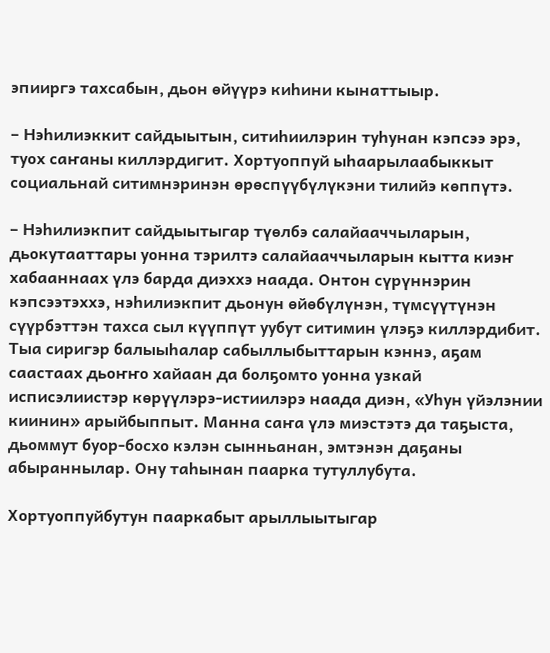эпииргэ тахсабын, дьон өйүүрэ киһини кынаттыыр.

– Нэһилиэккит сайдыытын, ситиһиилэрин туһунан кэпсээ эрэ, туох саҥаны киллэрдигит. Хортуоппуй ыһаарылаабыккыт социальнай ситимнэринэн өрөспүүбүлүкэни тилийэ көппүтэ.

– Нэһилиэкпит сайдыытыгар түөлбэ салайааччыларын, дьокутааттары уонна тэрилтэ салайааччыларын кытта киэҥ хабааннаах үлэ барда диэххэ наада. Онтон сүрүннэрин кэпсээтэххэ, нэһилиэкпит дьонун өйөбүлүнэн, түмсүүтүнэн сүүрбэттэн тахса сыл күүппүт уубут ситимин үлэҕэ киллэрдибит. Тыа сиригэр балыыһалар сабыллыбыттарын кэннэ, аҕам саастаах дьоҥҥо хайаан да болҕомто уонна узкай исписэлиистэр көрүүлэрэ-истиилэрэ наада диэн, «Уһун үйэлэнии киинин» арыйбыппыт. Манна саҥа үлэ миэстэтэ да таҕыста, дьоммут буор-босхо кэлэн сынньанан, эмтэнэн даҕаны абыраннылар. Ону таһынан паарка тутуллубута.

Хортуоппуйбутун пааркабыт арыллыытыгар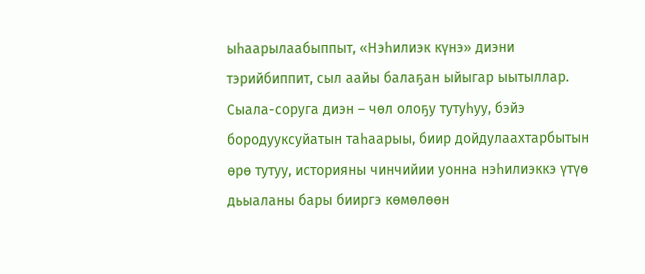ыһаарылаабыппыт, «Нэһилиэк күнэ» диэни тэрийбиппит, сыл аайы балаҕан ыйыгар ыытыллар. Сыала-соруга диэн – чөл олоҕу тутуһуу, бэйэ бородууксуйатын таһаарыы, биир дойдулаахтарбытын өрө тутуу, историяны чинчийии уонна нэһилиэккэ үтүө дьыаланы бары бииргэ көмөлөөн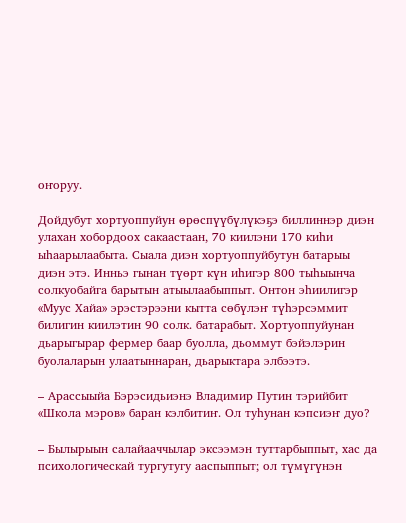оҥоруу.

Дойдубут хортуоппуйун өрөспүүбүлүкэҕэ биллиннэр диэн улахан хобордоох сакаастаан, 70 киилэни 170 киһи ыһаарылаабыта. Сыала диэн хортуоппуйбутун батарыы диэн этэ. Инньэ гынан түөрт күн иһигэр 800 тыһыынча солкуобайга барытын атыылаабыппыт. Онтон эһиилигэр «Муус Хайа» эрэстэрээни кытта сөбүлэҥ түһэрсэммит билигин киилэтин 90 солк. батарабыт. Хортуоппуйунан дьарыгырар фермер баар буолла, дьоммут бэйэлэрин буолаларын улаатыннаран, дьарыктара элбээтэ.

– Арассыыйа Бэрэсидьиэнэ Владимир Путин тэрийбит «Школа мэров» баран кэлбитиҥ. Ол туһунан кэпсиэҥ дуо?

– Былырыын салайааччылар эксээмэн туттарбыппыт, хас да психологическай тургутугу ааспыппыт; ол түмүгүнэн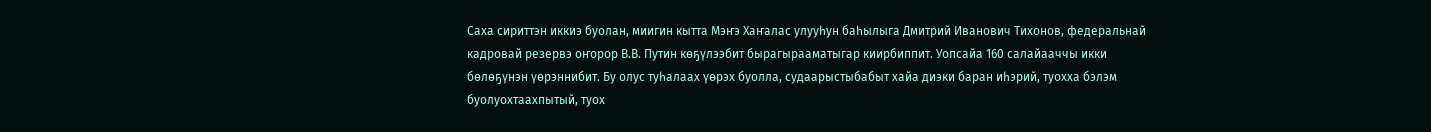Саха сириттэн иккиэ буолан, миигин кытта Мэҥэ Хаҥалас улууһун баһылыга Дмитрий Иванович Тихонов, федеральнай кадровай резервэ оҥорор В.В. Путин көҕүлээбит бырагырааматыгар киирбиппит. Уопсайа 160 салайааччы икки бөлөҕүнэн үөрэннибит. Бу олус туһалаах үөрэх буолла, судаарыстыбабыт хайа диэки баран иһэрий, туохха бэлэм буолуохтаахпытый, туох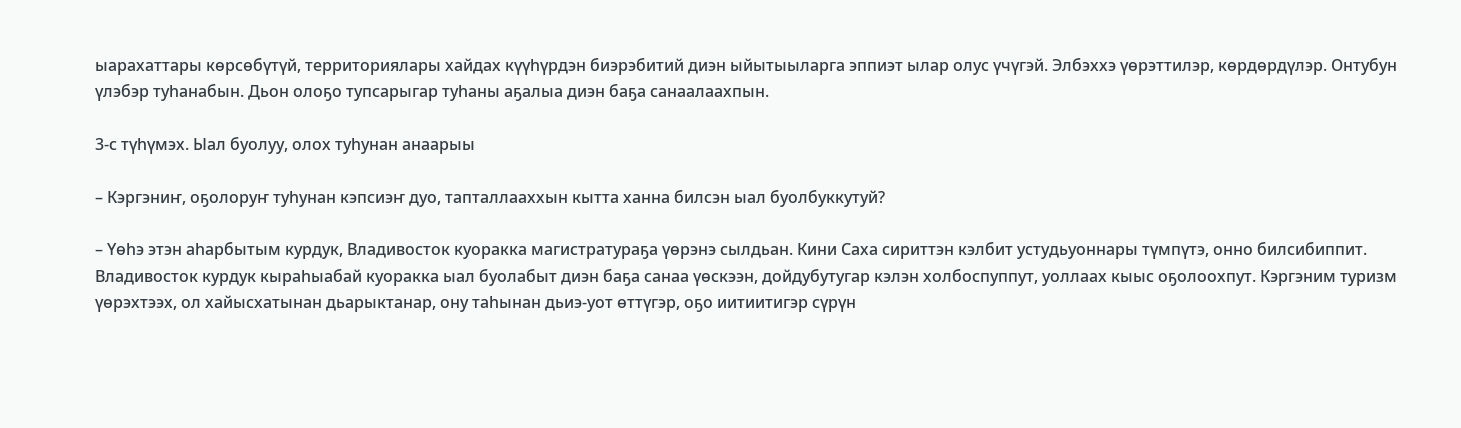ыарахаттары көрсөбүтүй, территориялары хайдах күүһүрдэн биэрэбитий диэн ыйытыыларга эппиэт ылар олус үчүгэй. Элбэххэ үөрэттилэр, көрдөрдүлэр. Онтубун үлэбэр туһанабын. Дьон олоҕо тупсарыгар туһаны аҕалыа диэн баҕа санаалаахпын.

3-с түһүмэх. Ыал буолуу, олох туһунан анаарыы

– Кэргэниҥ, оҕолоруҥ туһунан кэпсиэҥ дуо, тапталлааххын кытта ханна билсэн ыал буолбуккутуй?

– Үөһэ этэн аһарбытым курдук, Владивосток куоракка магистратураҕа үөрэнэ сылдьан. Кини Саха сириттэн кэлбит устудьуоннары түмпүтэ, онно билсибиппит. Владивосток курдук кыраһыабай куоракка ыал буолабыт диэн баҕа санаа үөскээн, дойдубутугар кэлэн холбоспуппут, уоллаах кыыс оҕолоохпут. Кэргэним туризм үөрэхтээх, ол хайысхатынан дьарыктанар, ону таһынан дьиэ-уот өттүгэр, оҕо иитиитигэр сүрүн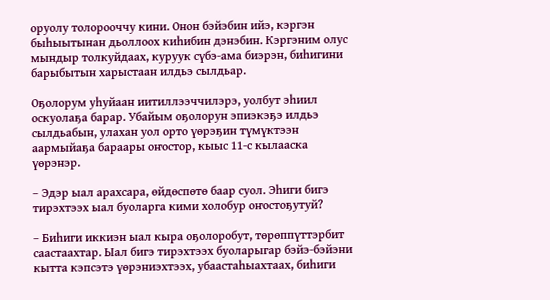оруолу толорооччу кини. Онон бэйэбин ийэ, кэргэн быһыытынан дьоллоох киһибин дэнэбин. Кэргэним олус мындыр толкуйдаах, куруук сүбэ-ама биэрэн, биһигини барыбытын харыстаан илдьэ сылдьар.

Оҕолорум уһуйаан иитиллээччилэрэ, уолбут эһиил оскуолаҕа барар. Убайым оҕолорун эпиэкэҕэ илдьэ сылдьабын, улахан уол орто үөрэҕин түмүктээн аармыйаҕа бараары оҥостор, кыыс 11-с кылааска үөрэнэр.

– Эдэр ыал арахсара, өйдөспөтө баар суол. Эһиги бигэ тирэхтээх ыал буоларга кими холобур оҥостоҕутуй?

– Биһиги иккиэн ыал кыра оҕолоробут, төрөппүттэрбит саастаахтар. Ыал бигэ тирэхтээх буоларыгар бэйэ-бэйэни кытта кэпсэтэ үөрэниэхтээх, убаастаһыахтаах, биһиги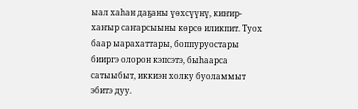ыал хаһан даҕаны үөхсүүнү, киҥир-хаҥыр саҥарсыыны көрсө иликпит. Туох баар ыарахаттары, боппуруостары бииргэ олорон кэпсэтэ, быһаарса сатыыбыт, иккиэн холку буоламмыт эбитэ дуу.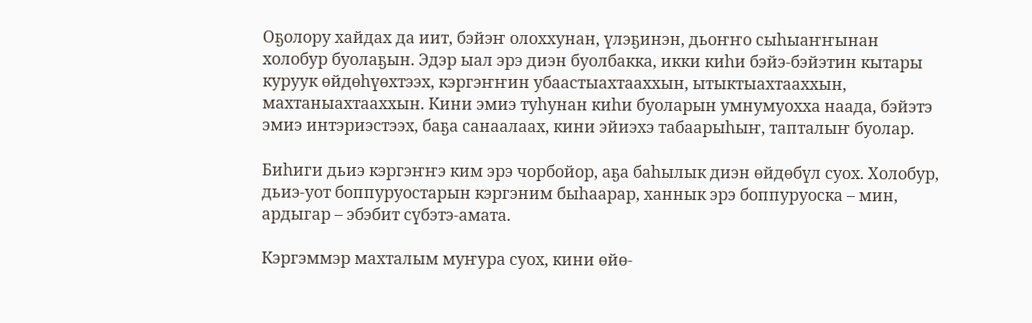Оҕолору хайдах да иит, бэйэҥ олоххунан, үлэҕинэн, дьоҥҥо сыһыаҥҥынан холобур буолаҕын. Эдэр ыал эрэ диэн буолбакка, икки киһи бэйэ-бэйэтин кытары куруук өйдөһүөхтээх, кэргэҥҥин убаастыахтааххын, ытыктыахтааххын, махтаныахтааххын. Кини эмиэ туһунан киһи буоларын умнумуохха наада, бэйэтэ эмиэ интэриэстээх, баҕа санаалаах, кини эйиэхэ табаарыһыҥ, тапталыҥ буолар.

Биһиги дьиэ кэргэҥҥэ ким эрэ чорбойор, аҕа баһылык диэн өйдөбүл суох. Холобур, дьиэ-уот боппуруостарын кэргэним быһаарар, ханнык эрэ боппуруоска – мин, ардыгар – эбэбит сүбэтэ-амата.

Кэргэммэр махталым муҥура суох, кини өйө-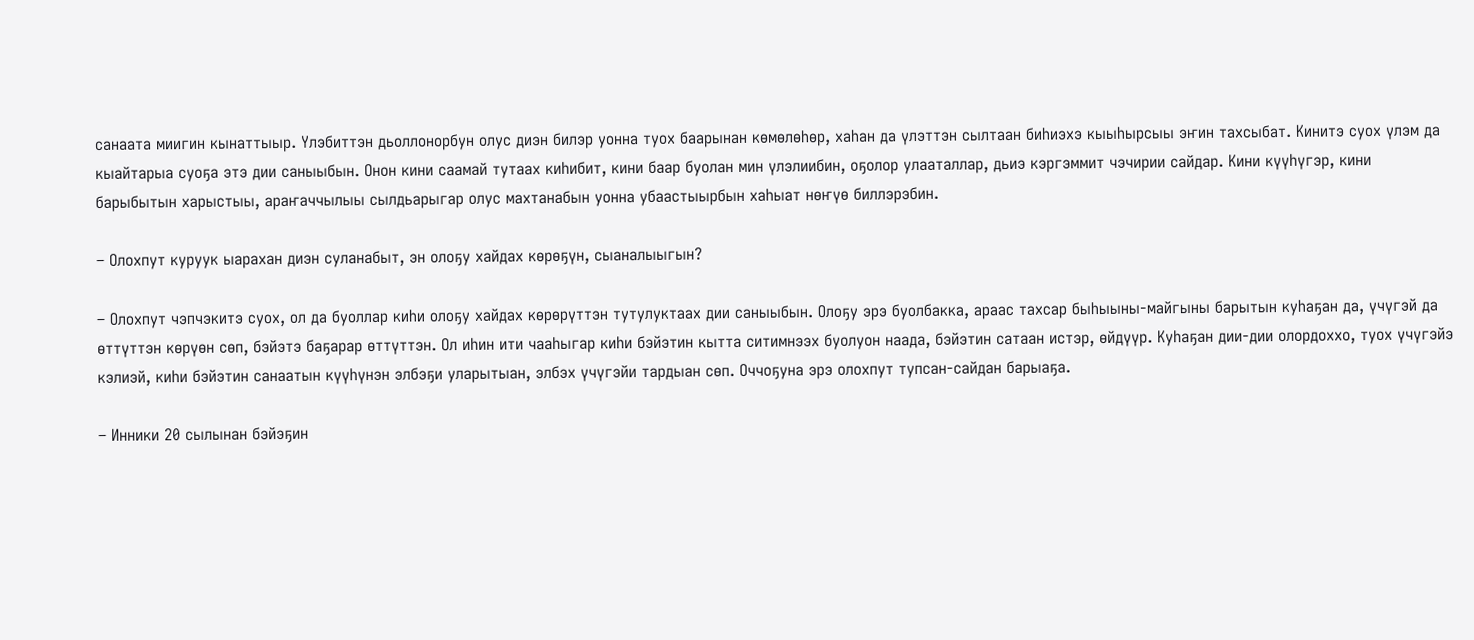санаата миигин кынаттыыр. Үлэбиттэн дьоллонорбун олус диэн билэр уонна туох баарынан көмөлөһөр, хаһан да үлэттэн сылтаан биһиэхэ кыыһырсыы эҥин тахсыбат. Кинитэ суох үлэм да кыайтарыа суоҕа этэ дии саныыбын. Онон кини саамай тутаах киһибит, кини баар буолан мин үлэлиибин, оҕолор улааталлар, дьиэ кэргэммит чэчирии сайдар. Кини күүһүгэр, кини барыбытын харыстыы, араҥаччылыы сылдьарыгар олус махтанабын уонна убаастыырбын хаһыат нөҥүө биллэрэбин.

– Олохпут куруук ыарахан диэн суланабыт, эн олоҕу хайдах көрөҕүн, сыаналыыгын?

– Олохпут чэпчэкитэ суох, ол да буоллар киһи олоҕу хайдах көрөрүттэн тутулуктаах дии саныыбын. Олоҕу эрэ буолбакка, араас тахсар быһыыны-майгыны барытын куһаҕан да, үчүгэй да өттүттэн көрүөн сөп, бэйэтэ баҕарар өттүттэн. Ол иһин ити чааһыгар киһи бэйэтин кытта ситимнээх буолуон наада, бэйэтин сатаан истэр, өйдүүр. Куһаҕан дии-дии олордоххо, туох үчүгэйэ кэлиэй, киһи бэйэтин санаатын күүһүнэн элбэҕи уларытыан, элбэх үчүгэйи тардыан сөп. Оччоҕуна эрэ олохпут тупсан-сайдан барыаҕа.

– Инники 20 сылынан бэйэҕин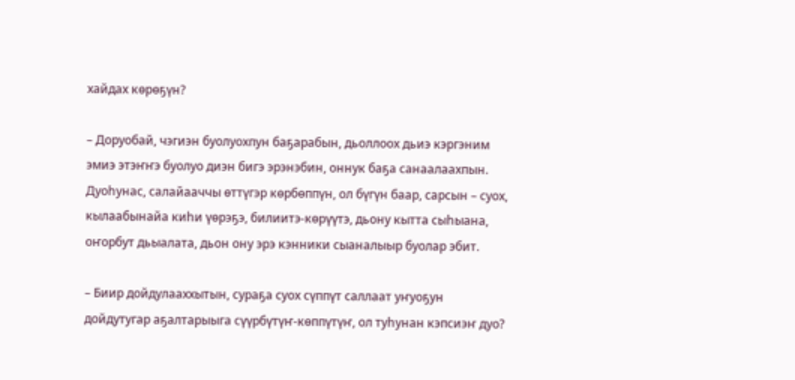хайдах көрөҕүн?

– Доруобай, чэгиэн буолуохпун баҕарабын, дьоллоох дьиэ кэргэним эмиэ этэҥҥэ буолуо диэн бигэ эрэнэбин, оннук баҕа санаалаахпын. Дуоһунас, салайааччы өттүгэр көрбөппүн, ол бүгүн баар, сарсын – суох, кылаабынайа киһи үөрэҕэ, билиитэ-көрүүтэ, дьону кытта сыһыана, оҥорбут дьыалата, дьон ону эрэ кэнники сыаналыыр буолар эбит.

– Биир дойдулааххытын, сураҕа суох сүппүт саллаат уҥуоҕун дойдутугар аҕалтарыыга сүүрбүтүҥ-көппүтүҥ, ол туһунан кэпсиэҥ дуо?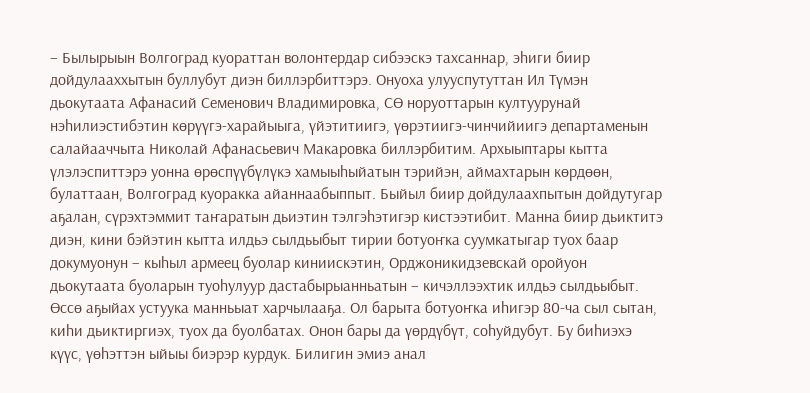– Былырыын Волгоград куораттан волонтердар сибээскэ тахсаннар, эһиги биир дойдулааххытын буллубут диэн биллэрбиттэрэ. Онуоха улууспутуттан Ил Түмэн дьокутаата Афанасий Семенович Владимировка, СӨ норуоттарын култуурунай нэһилиэстибэтин көрүүгэ-харайыыга, үйэтитиигэ, үөрэтиигэ-чинчийиигэ департаменын салайааччыта Николай Афанасьевич Макаровка биллэрбитим. Архыыптары кытта үлэлэспиттэрэ уонна өрөспүүбүлүкэ хамыыһыйатын тэрийэн, аймахтарын көрдөөн, булаттаан, Волгоград куоракка айаннаабыппыт. Быйыл биир дойдулаахпытын дойдутугар аҕалан, сүрэхтэммит таҥаратын дьиэтин тэлгэһэтигэр кистээтибит. Манна биир дьиктитэ диэн, кини бэйэтин кытта илдьэ сылдьыбыт тирии ботуоҥка суумкатыгар туох баар докумуонун – кыһыл армеец буолар киниискэтин, Орджоникидзевскай оройуон дьокутаата буоларын туоһулуур дастабырыанньатын – кичэллээхтик илдьэ сылдьыбыт. Өссө аҕыйах устуука манньыат харчылааҕа. Ол барыта ботуоҥка иһигэр 80-ча сыл сытан, киһи дьиктиргиэх, туох да буолбатах. Онон бары да үөрдүбүт, соһуйдубут. Бу биһиэхэ күүс, үөһэттэн ыйыы биэрэр курдук. Билигин эмиэ анал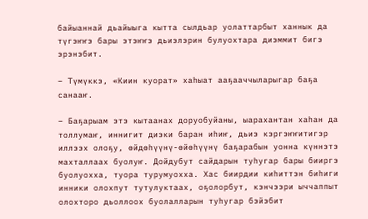байыаннай дьайыыга кытта сылдьар уолаттарбыт ханнык да түгэҥҥэ бары этэҥҥэ дьиэлэрин булуохтара диэммит бигэ эрэнэбит.

– Түмүккэ, «Киин куорат» хаһыат ааҕааччыларыгар баҕа санааҥ.

– Баҕарыам этэ кытаанах доруобуйаны, ыарахантан хаһан да толлумаҥ, иннигит диэки баран иһиҥ, дьиэ кэргэҥҥитигэр иллээх олоҕу, өйдөһүүнү-өйөһүүнү баҕарабын уонна күннэтэ махталлаах буолуҥ. Дойдубут сайдарын туһугар бары бииргэ буолуохха, туора турумуохха. Хас биирдии киһиттэн биһиги инники олохпут тутулуктаах, оҕолорбут, кэнчээри ыччаппыт олохторо дьоллоох буолалларын туһугар бэйэбит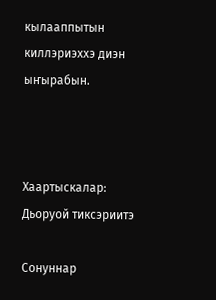кылааппытын киллэриэххэ диэн ыҥырабын.



Хаартыскалар: Дьоруой тиксэриитэ

Сонуннар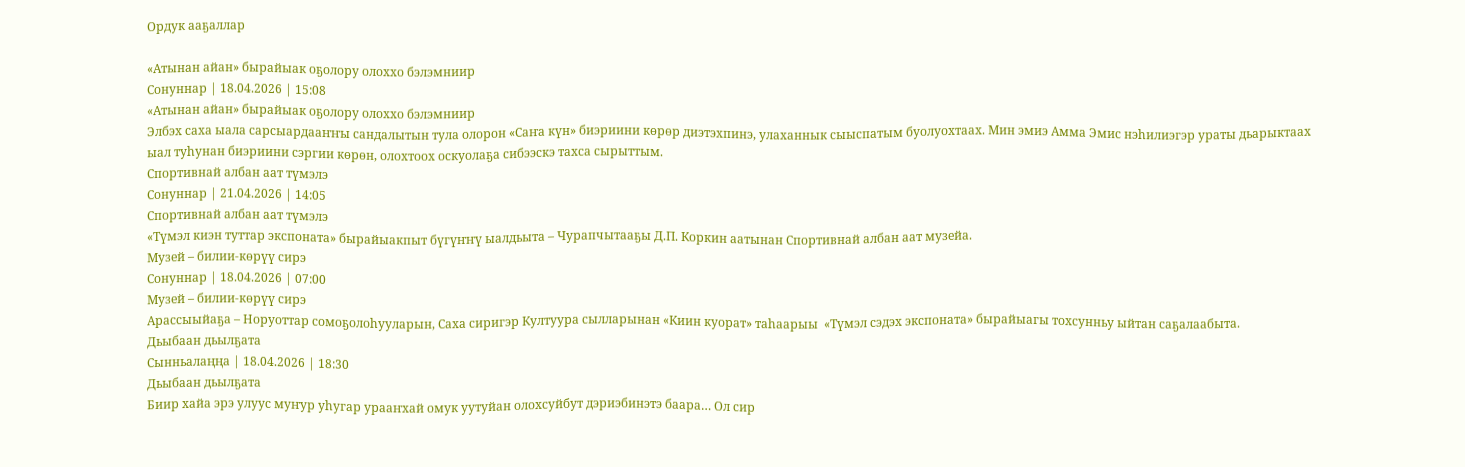Ордук ааҕаллар

«Атынан айан» бырайыак оҕолору олоххо бэлэмниир
Сонуннар | 18.04.2026 | 15:08
«Атынан айан» бырайыак оҕолору олоххо бэлэмниир
Элбэх саха ыала сарсыардааҥҥы сандалытын тула олорон «Саҥа күн» биэриини көрөр диэтэхпинэ, улаханнык сыыспатым буолуохтаах. Мин эмиэ Амма Эмис нэһилиэгэр ураты дьарыктаах ыал туһунан биэриини сэргии көрөн, олохтоох оскуолаҕа сибээскэ тахса сырыттым.
Спортивнай албан аат түмэлэ
Сонуннар | 21.04.2026 | 14:05
Спортивнай албан аат түмэлэ
«Түмэл киэн туттар экспоната» бырайыакпыт бүгүҥҥү ыалдьыта – Чурапчытааҕы Д.П. Коркин аатынан Спортивнай албан аат музейа.
Музей – билии-көрүү сирэ
Сонуннар | 18.04.2026 | 07:00
Музей – билии-көрүү сирэ
Арассыыйаҕа – Норуоттар сомоҕолоһууларын, Саха сиригэр Култуура сылларынан «Киин куорат» таһаарыы  «Түмэл сэдэх экспоната» бырайыагы тохсунньу ыйтан саҕалаабыта.
Дьыбаан дьылҕата
Сынньалаңңа | 18.04.2026 | 18:30
Дьыбаан дьылҕата
Биир хайа эрэ улуус муҥур уһугар урааҥхай омук уутуйан олохсуйбут дэриэбинэтэ баара… Ол сир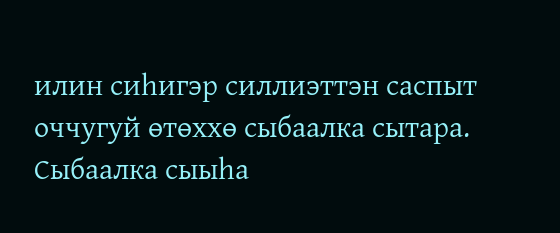илин сиһигэр силлиэттэн саспыт оччугуй өтөххө сыбаалка сытара. Сыбаалка сыыһа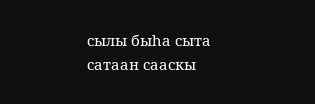сылы быһа сыта сатаан сааскы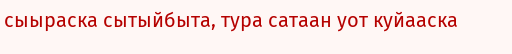сыыраска сытыйбыта, тура сатаан уот куйааска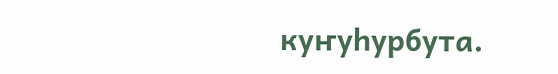куҥуһурбута.